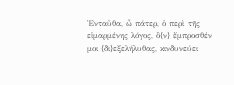Ἐνταῦθα, ὦ πάτερ, ὁ περὶ τῆς εἱμαρμένης λόγος, ὃ⟨ν⟩ ἔμπροσθέν μοι ⟨δι⟩εξελήλυθας, κινδυνεύει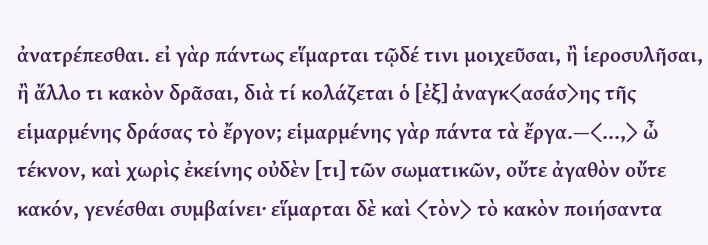ἀνατρέπεσθαι. εἰ γὰρ πάντως εἵμαρται τῷδέ τινι μοιχεῦσαι, ἢ ἱεροσυλῆσαι, ἢ ἄλλο τι κακὸν δρᾶσαι, διὰ τί κολάζεται ὁ [ἐξ] ἀναγκ⟨ασάσ⟩ης τῆς εἱμαρμένης δράσας τὸ ἔργον; εἱμαρμένης γὰρ πάντα τὰ ἔργα.—⟨...,⟩ ὦ τέκνον, καὶ χωρὶς ἐκείνης οὐδὲν [τι] τῶν σωματικῶν, οὔτε ἀγαθὸν οὔτε κακόν, γενέσθαι συμβαίνει· εἵμαρται δὲ καὶ ⟨τὸν⟩ τὸ κακὸν ποιήσαντα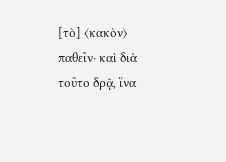[τὸ] ⟨κακὸν⟩ παθεῖν· καὶ διὰ τοῦτο δρᾷ, ἵνα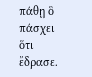πάθῃ ὃ πάσχει ὅτι ἔδρασε.